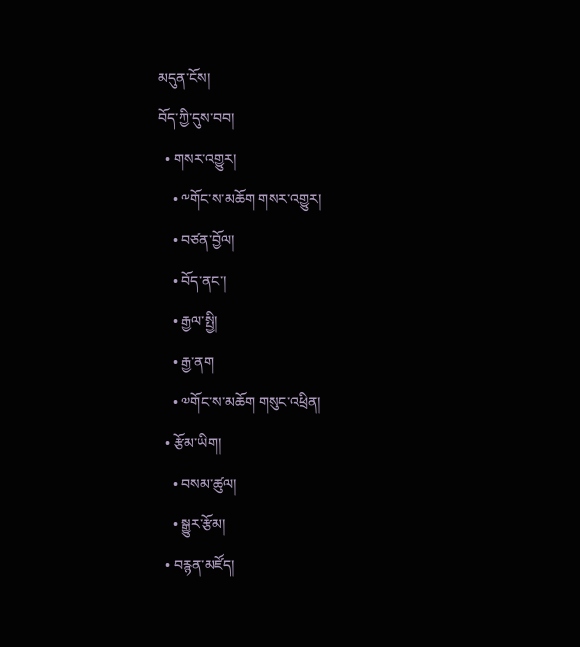མདུན་ངོས།
བོད་ཀྱི་དུས་བབ།
  • གསར་འགྱུར།
    • ༸གོང་ས་མཆོག གསར་འགྱུར།
    • བཙན་བྱོལ།
    • བོད་ནང་།
    • རྒྱལ་སྤྱི།
    • རྒྱ་ནག
    • ༧གོང་ས་མཆོག གསུང་འཕྲིན།
  • རྩོམ་ཡིག།
    • བསམ་ཚུལ།
    • སྒྱུར་རྩོམ།
  • བརྙན་མཛོད།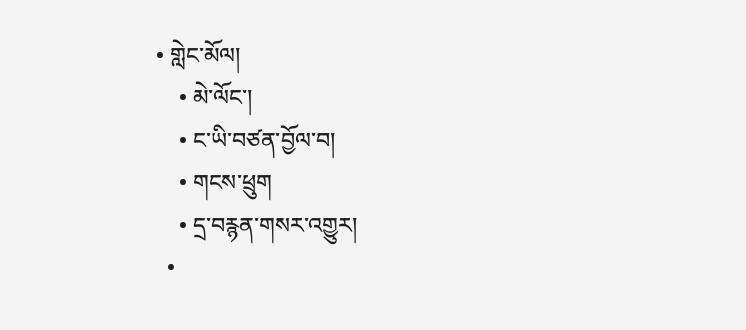• གླེང་མོལ།
    • མེ་ལོང་།
    • ང་ཡི་བཙན་བྱོལ་བ།
    • གངས་ཕྲུག
    • དྲ་བརྙན་གསར་འགྱུར།
  •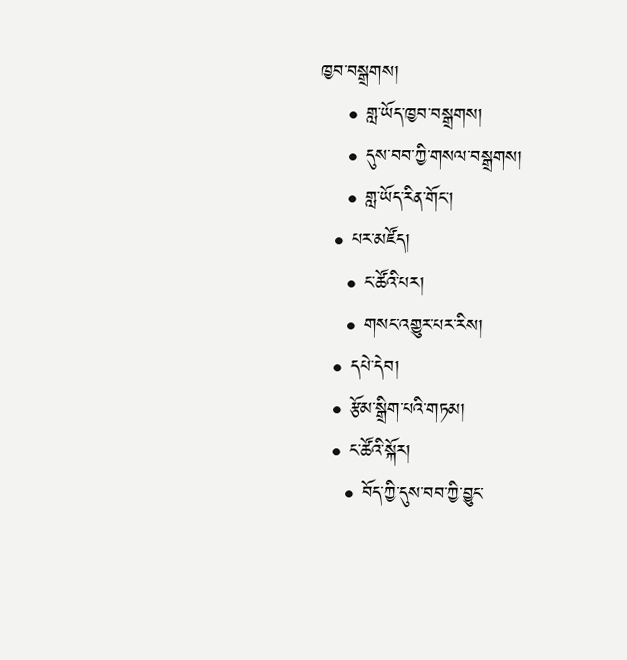ཁྱབ་བསྒྲགས།
    • གླ་ཡོད་ཁྱབ་བསྒྲགས།
    • དུས་བབ་ཀྱི་གསལ་བསྒྲགས།
    • གླ་ཡོད་རིན་གོང་།
  • པར་མཛོད།
    • ང་ཚོའི་པར།
    • གསང་འགྱུར་པར་རིས།
  • དཔེ་དེབ།
  • རྩོམ་སྒྲིག་པའི་གཏམ།
  • ང་ཚོའི་སྐོར།
    • བོད་ཀྱི་དུས་བབ་ཀྱི་བྱུང་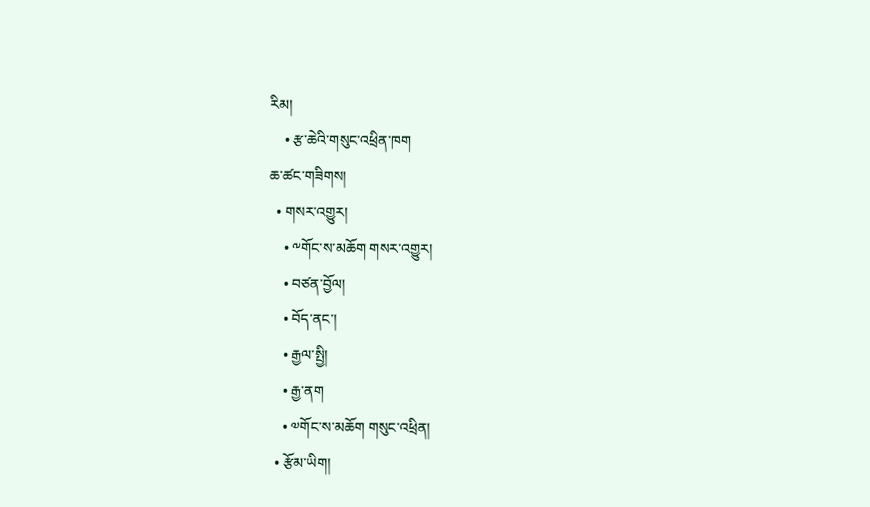རིམ།
    • རྩ་ཆེའི་གསུང་འཕྲིན་ཁག
ཆ་ཚང་གཟིགས།
  • གསར་འགྱུར།
    • ༸གོང་ས་མཆོག གསར་འགྱུར།
    • བཙན་བྱོལ།
    • བོད་ནང་།
    • རྒྱལ་སྤྱི།
    • རྒྱ་ནག
    • ༧གོང་ས་མཆོག གསུང་འཕྲིན།
  • རྩོམ་ཡིག།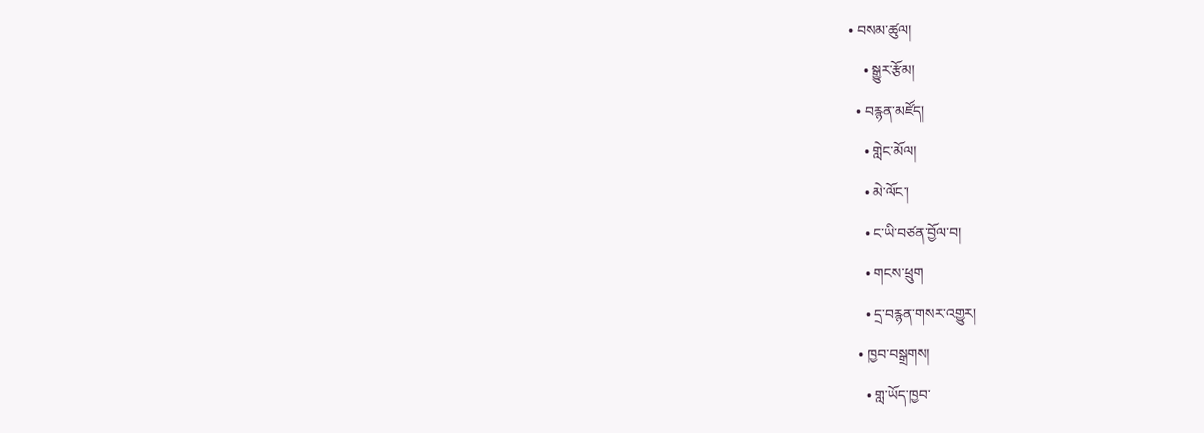• བསམ་ཚུལ།
    • སྒྱུར་རྩོམ།
  • བརྙན་མཛོད།
    • གླེང་མོལ།
    • མེ་ལོང་།
    • ང་ཡི་བཙན་བྱོལ་བ།
    • གངས་ཕྲུག
    • དྲ་བརྙན་གསར་འགྱུར།
  • ཁྱབ་བསྒྲགས།
    • གླ་ཡོད་ཁྱབ་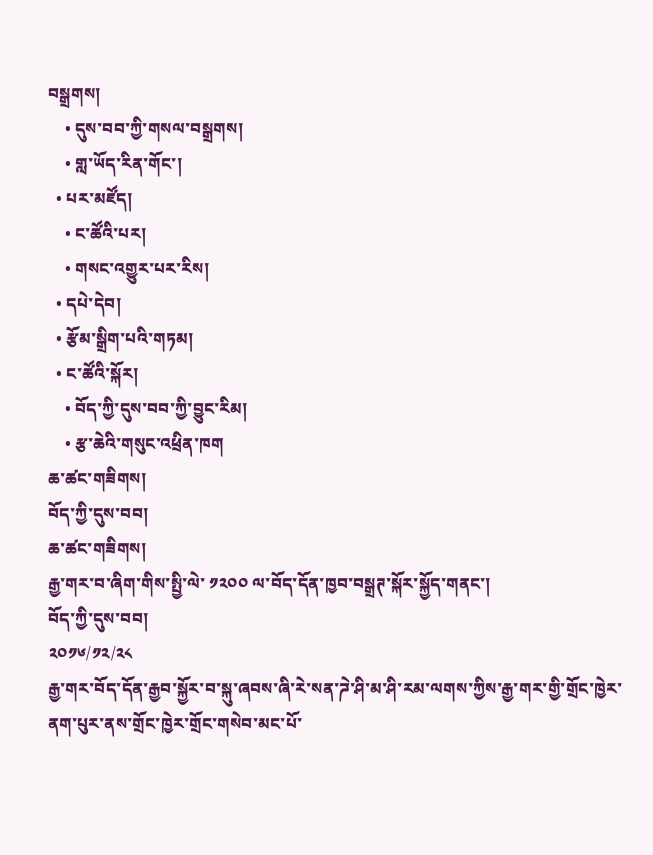བསྒྲགས།
    • དུས་བབ་ཀྱི་གསལ་བསྒྲགས།
    • གླ་ཡོད་རིན་གོང་།
  • པར་མཛོད།
    • ང་ཚོའི་པར།
    • གསང་འགྱུར་པར་རིས།
  • དཔེ་དེབ།
  • རྩོམ་སྒྲིག་པའི་གཏམ།
  • ང་ཚོའི་སྐོར།
    • བོད་ཀྱི་དུས་བབ་ཀྱི་བྱུང་རིམ།
    • རྩ་ཆེའི་གསུང་འཕྲིན་ཁག
ཆ་ཚང་གཟིགས།
བོད་ཀྱི་དུས་བབ།
ཆ་ཚང་གཟིགས།
རྒྱ་གར་བ་ཞིག་གིས་སྤྱི་ལེ་ ༡༢༠༠ ལ་བོད་དོན་ཁྱབ་བསྒྲཊ་སྐོར་སྐྱོད་གནང་།
བོད་ཀྱི་དུས་བབ།
༢༠༡༦/༡༢/༢༨
རྒྱ་གར་བོད་དོན་རྒྱབ་སྐྱོར་བ་སྐུ་ཞབས་ཞི་རེ་སན་ཌེ་ཤི་མ་ཤི་རམ་ལགས་ཀྱིས་རྒྱ་གར་གྱི་གྲོང་ཁྱེར་ནག་པུར་ནས་གྲོང་ཁྱེར་གྲོང་གསེབ་མང་པོ་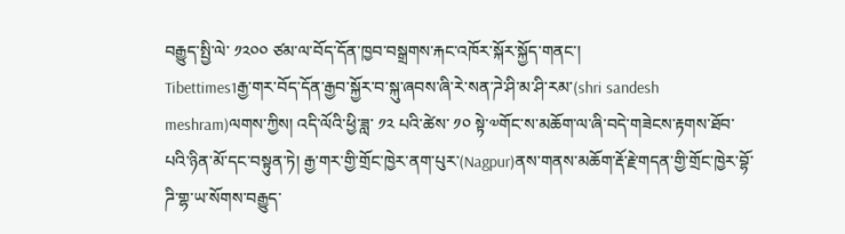བརྒྱུད་སྤྱི་ལེ་ ༡༢༠༠ ཙམ་ལ་བོད་དོན་ཁྱབ་བསྒྲགས་རྐང་འཁོར་སྐོར་སྐྱོད་གནང་།
Tibettimes1རྒྱ་གར་བོད་དོན་རྒྱབ་སྐྱོར་བ་སྐུ་ཞབས་ཞི་རེ་སན་ཌེ་ཤི་མ་ཤི་རམ་(shri sandesh meshram)ལགས་ཀྱིས། འདི་ལོའི་ཕྱི་ཟླ་ ༡༢ པའི་ཚེས་ ༡༠ སྟེ་༧གོང་ས་མཆོག་ལ་ཞི་བདེ་གཟེངས་རྟགས་ཐོབ་པའི་ཉིན་མོ་དང་བསྟུན་ཏེ། རྒྱ་གར་གྱི་གྲོང་ཁྱེར་ནག་པུར་(Nagpur)ནས་གནས་མཆོག་རྡོ་རྗེ་གདན་གྱི་གྲོང་ཁྱེར་བྷོ་ཌི་གྷ་ཡ་སོགས་བརྒྱུད་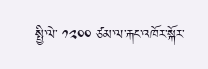སྤྱི་ལེ་ ༡༢༠༠ ཙམ་ལ་རྐང་འཁོར་སྐོར་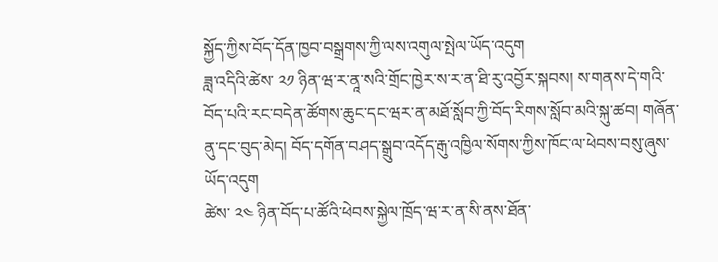སྐྱོད་ཀྱིས་བོད་དོན་ཁྱབ་བསྒྲགས་ཀྱི་ལས་འགུལ་སྤེལ་ཡོད་འདུག
ཟླ་འདིའི་ཚེས་ ༢༡ ཉིན་ཝ་ར་ནཱ་སའི་གྲོང་ཁྱེར་ས་ར་ན་ཐི་རུ་འབྱོར་སྐབས། ས་གནས་དེ་གའི་བོད་པའི་རང་བདེན་ཚོགས་ཆུང་དང་ཝར་ན་མཐོ་སློབ་ཀྱི་བོད་རིགས་སློབ་མའི་སྐུ་ཚབ། གཞོན་ནུ་དང་བུད་མེད། བོད་དགོན་བཤད་སྒྲུབ་འདོད་རྒུ་འཁྱིལ་སོགས་ཀྱིས་ཁོང་ལ་ཕེབས་བསུ་ཞུས་ཡོད་འདུག
ཚེས་ ༢༤ ཉིན་བོད་པ་ཚོའི་ཕེབས་སྐྱེལ་ཁྲོད་ཝ་ར་ན་སི་ནས་ཐོན་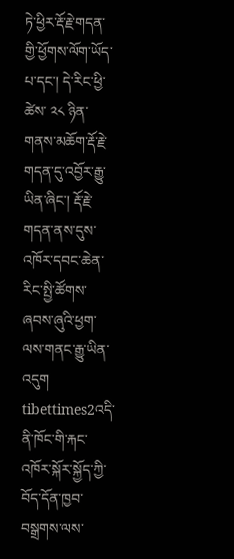ཏེ་ཕྱིར་རྡོ་རྗེ་གདན་གྱི་ཕྱོགས་ལོག་ཡོད་པ་དང་། དེ་རིང་ཕྱི་ཚེས་ ༢༨ ཉིན་གནས་མཆོག་རྡོ་རྗེ་གདན་དུ་འབྱོར་རྒྱུ་ཡིན་ཞིང་། རྡོ་རྗེ་གདན་ནས་དུས་འཁོར་དབང་ཆེན་རིང་སྤྱི་ཚོགས་ཞབས་ཞུའི་ཕྱག་ལས་གནང་རྒྱུ་ཡིན་འདུག
tibettimes2འདི་ནི་ཁོང་གི་རྐང་འཁོར་སྐོར་སྐྱོད་ཀྱི་བོད་དོན་ཁྱབ་བསྒྲགས་ལས་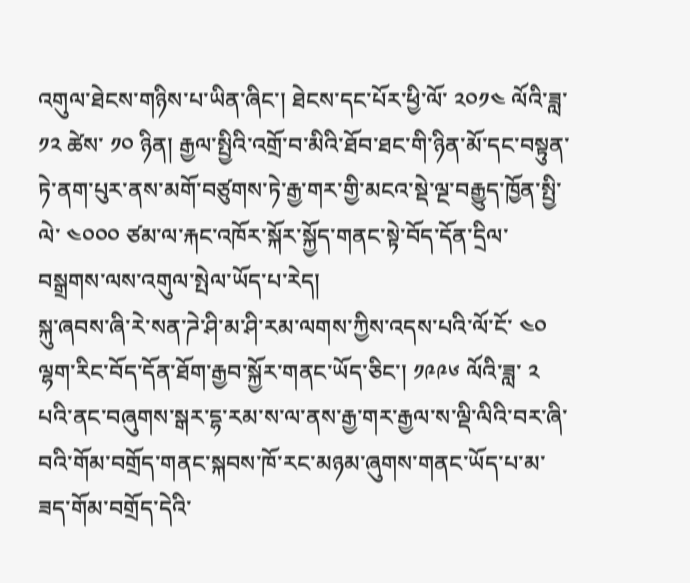འགུལ་ཐེངས་གཉིས་པ་ཡིན་ཞིང་། ཐེངས་དང་པོར་ཕྱི་ལོ་ ༢༠༡༤ ལོའི་ཟླ་ ༡༢ ཚེས་ ༡༠ ཉིན། རྒྱལ་སྤྱིའི་འགྲོ་བ་མིའི་ཐོབ་ཐང་གི་ཉིན་མོ་དང་བསྟུན་ཏེ་ནག་པུར་ནས་མགོ་བཙུགས་ཏེ་རྒྱ་གར་གྱི་མངའ་སྡེ་ལྔ་བརྒྱུད་ཁྱོན་སྤྱི་ལེ་ ༤༠༠༠ ཙམ་ལ་རྐང་འཁོར་སྐོར་སྐྱོད་གནང་སྟེ་བོད་དོན་དྲིལ་བསྒྲགས་ལས་འགུལ་སྤེལ་ཡོད་པ་རེད།
སྐུ་ཞབས་ཞི་རེ་སན་ཌེ་ཤི་མ་ཤི་རམ་ལགས་ཀྱིས་འདས་པའི་ལོ་ངོ་ ༤༠ ལྷག་རིང་བོད་དོན་ཐོག་རྒྱབ་སྐྱོར་གནང་ཡོད་ཅིང་། ༡༩༩༦ ལོའི་ཟླ་ ༢ པའི་ནང་བཞུགས་སྒར་དྷ་རམ་ས་ལ་ནས་རྒྱ་གར་རྒྱལ་ས་ལྡི་ལིའི་བར་ཞི་བའི་གོམ་བགྲོད་གནང་སྐབས་ཁོ་རང་མཉམ་ཞུགས་གནང་ཡོད་པ་མ་ཟད་གོམ་བགྲོད་དེའི་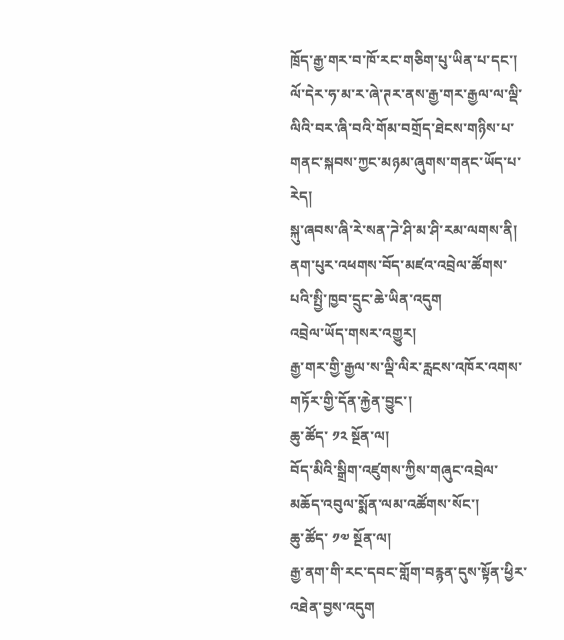ཁྲོད་རྒྱ་གར་བ་ཁོ་རང་གཅིག་པུ་ཡིན་པ་དང་། ལོ་དེར་ཧ་མ་ར་ཞེ་ཊར་ནས་རྒྱ་གར་རྒྱལ་ལ་ལྡི་ལིའི་བར་ཞི་བའི་གོམ་བགྲོད་ཐེངས་གཉིས་པ་གནང་སྐབས་ཀྱང་མཉམ་ཞུགས་གནང་ཡོད་པ་རེད།
སྐུ་ཞབས་ཞི་རེ་སན་ཌེ་ཤི་མ་ཤི་རམ་ལགས་ནི། ནག་པུར་འཕགས་བོད་མཛའ་འབྲེལ་ཚོགས་པའི་སྤྱི་ཁྱབ་དྲུང་ཆེ་ཡིན་འདུག
འབྲེལ་ཡོད་གསར་འགྱུར།
རྒྱ་གར་གྱི་རྒྱལ་ས་ལྡི་ལིར་རླངས་འཁོར་འགས་གཏོར་གྱི་དོན་རྐྱེན་བྱུང་།
ཆུ་ཚོད་ ༡༢ སྔོན་ལ།
བོད་མིའི་སྒྲིག་འཛུགས་ཀྱིས་གཞུང་འབྲེལ་མཆོད་འབུལ་སྨོན་ལམ་འཚོགས་སོང་།
ཆུ་ཚོད་ ༡༧ སྔོན་ལ།
རྒྱ་ནག་གི་རང་དབང་གློག་བརྙན་དུས་སྟོན་ཕྱིར་འཐེན་བྱས་འདུག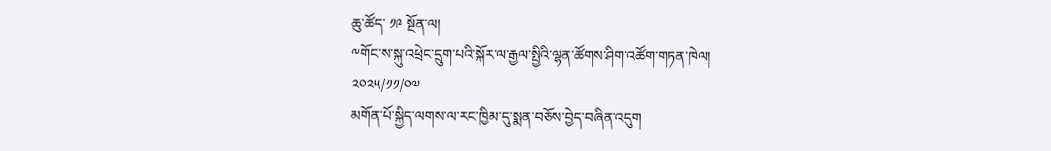ཆུ་ཚོད་ ༡༩ སྔོན་ལ།
༸གོང་ས་སྐུ་འཕྲེང་དྲུག་པའི་སྐོར་ལ་རྒྱལ་སྤྱིའི་ལྷན་ཚོགས་ཤིག་འཚོག་གཏན་ཁེལ།
༢༠༢༥/༡༡/༠༧
མགོན་པོ་སྐྱིད་ལགས་ལ་རང་ཁྱིམ་དུ་སྨན་བཅོས་བྱེད་བཞིན་འདུག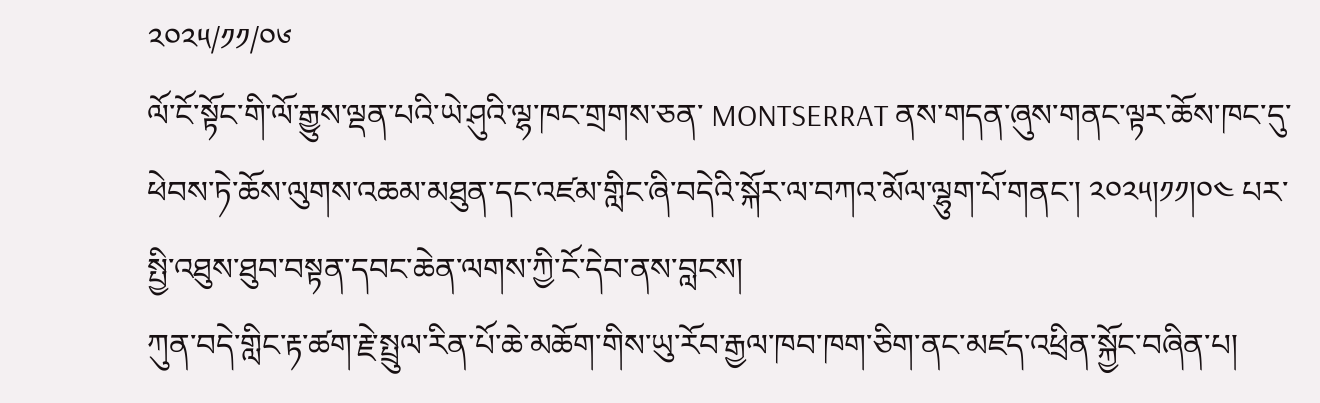༢༠༢༥/༡༡/༠༦
ལོ་ངོ་སྟོང་གི་ལོ་རྒྱུས་ལྡན་པའི་ཡེ་ཤུའི་ལྷ་ཁང་གྲགས་ཅན་ MONTSERRAT ནས་གདན་ཞུས་གནང་ལྟར་ཆོས་ཁང་དུ་ཕེབས་ཏེ་ཆོས་ལུགས་འཆམ་མཐུན་དང་འཛམ་གླིང་ཞི་བདེའི་སྐོར་ལ་བཀའ་མོལ་ལྷུག་པོ་གནང་། ༢༠༢༥།༡༡།༠༤ པར་སྤྱི་འཐུས་ཐུབ་བསྟན་དབང་ཆེན་ལགས་ཀྱི་ངོ་དེབ་ནས་བླངས།
ཀུན་བདེ་གླིང་རྟ་ཚག་རྗེ་སྤྲུལ་རིན་པོ་ཆེ་མཆོག་གིས་ཡུ་རོབ་རྒྱལ་ཁབ་ཁག་ཅིག་ནང་མཛད་འཕྲིན་སྐྱོང་བཞིན་པ།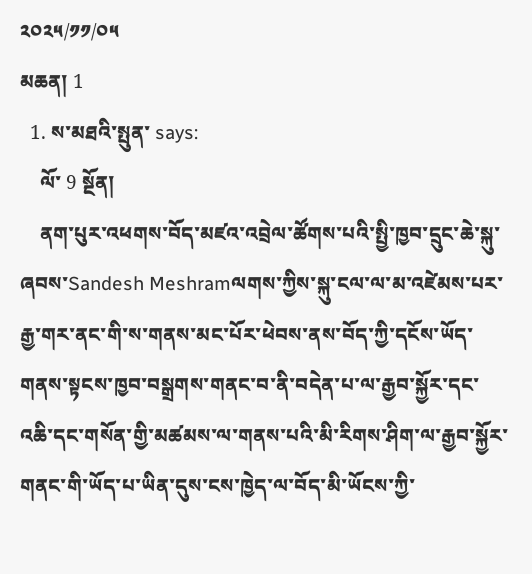༢༠༢༥/༡༡/༠༥
མཆན། 1
  1. ས་མཐའི་སྤུན་ says:
    ལོ་ 9 སྔོན།
    ནག་པུར་འཕགས་བོད་མཛའ་འབྲེལ་ཚོགས་པའི་སྤྱི་ཁྱབ་དྲུང་ཆེ་སྐུ་ཞབས་Sandesh Meshramལགས་ཀྱིས་སྐུ་ངལ་ལ་མ་འཛེམས་པར་རྒྱ་གར་ནང་གི་ས་གནས་མང་པོར་ཕེབས་ནས་བོད་ཀྱི་དངོས་ཡོད་གནས་སྟངས་ཁྱབ་བསྒྲགས་གནང་བ་ནི་བདེན་པ་ལ་རྒྱབ་སྐྱོར་དང་འཆི་དང་གསོན་གྱི་མཚམས་ལ་གནས་པའི་མི་རིགས་ཤིག་ལ་རྒྱབ་སྐྱོར་གནང་གི་ཡོད་པ་ཡིན་དུས་ངས་ཁྱེད་ལ་བོད་མི་ཡོངས་ཀྱི་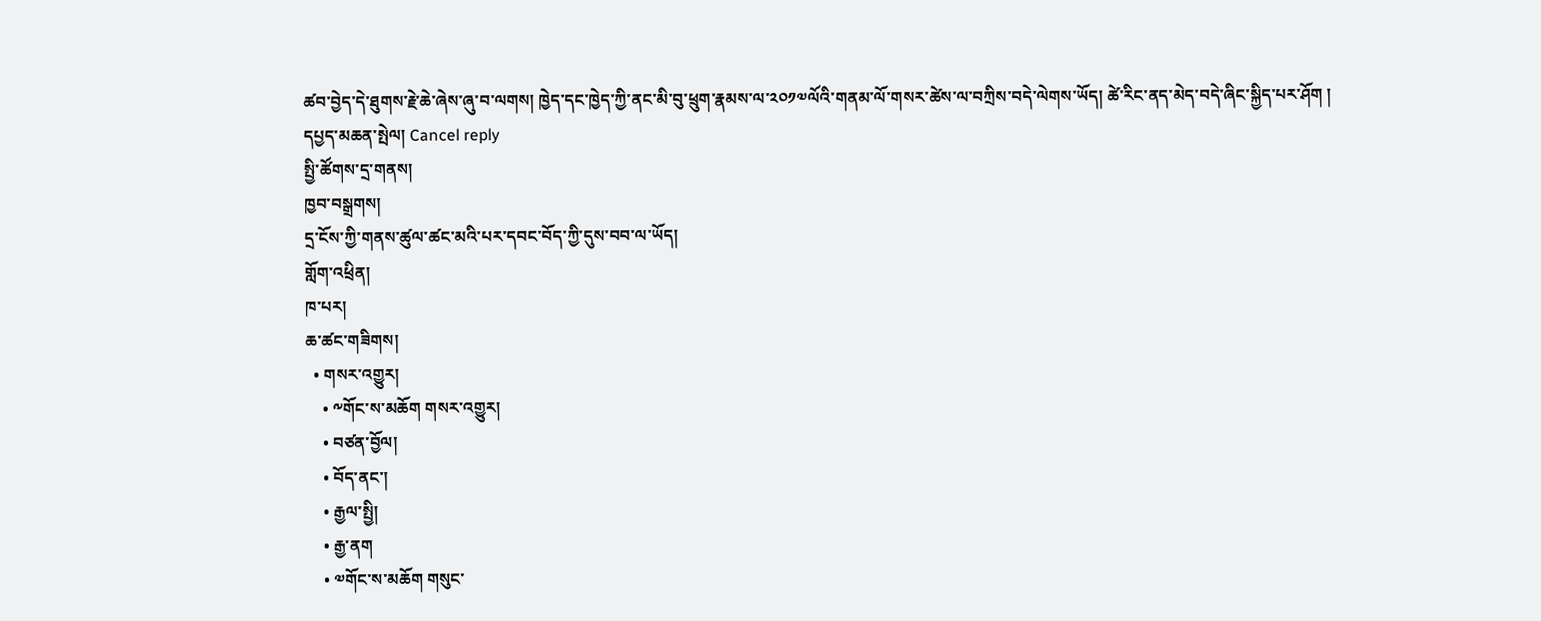ཚབ་བྱེད་དེ་ཐུགས་རྗེ་ཆེ་ཞེས་ཞུ་བ་ལགས། ཁྱེད་དང་ཁྱེད་ཀྱི་ནང་མི་བུ་ཕྲུག་རྣམས་ལ་༢༠༡༧ལོའི་གནམ་ལོ་གསར་ཚེས་ལ་བཀྲིས་བདེ་ལེགས་ཡོད། ཚེ་རིང་ནད་མེད་བདེ་ཞིང་སྐྱིད་པར་ཤོག །
དཔྱད་མཆན་སྤེལ། Cancel reply
སྤྱི་ཚོགས་དྲ་གནས།
ཁྱབ་བསྒྲགས།
དྲ་ངོས་ཀྱི་གནས་ཚུལ་ཚང་མའི་པར་དབང་བོད་ཀྱི་དུས་བབ་ལ་ཡོད།
གློག་འཕྲིན།
ཁ་པར།
ཆ་ཚང་གཟིགས།
  • གསར་འགྱུར།
    • ༸གོང་ས་མཆོག གསར་འགྱུར།
    • བཙན་བྱོལ།
    • བོད་ནང་།
    • རྒྱལ་སྤྱི།
    • རྒྱ་ནག
    • ༧གོང་ས་མཆོག གསུང་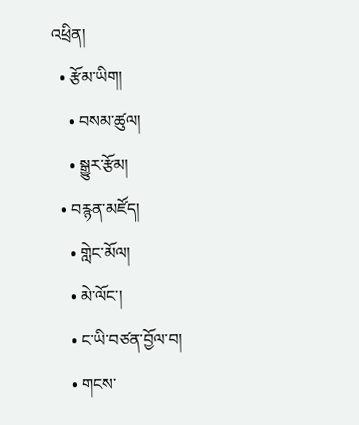འཕྲིན།
  • རྩོམ་ཡིག།
    • བསམ་ཚུལ།
    • སྒྱུར་རྩོམ།
  • བརྙན་མཛོད།
    • གླེང་མོལ།
    • མེ་ལོང་།
    • ང་ཡི་བཙན་བྱོལ་བ།
    • གངས་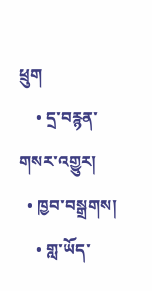ཕྲུག
    • དྲ་བརྙན་གསར་འགྱུར།
  • ཁྱབ་བསྒྲགས།
    • གླ་ཡོད་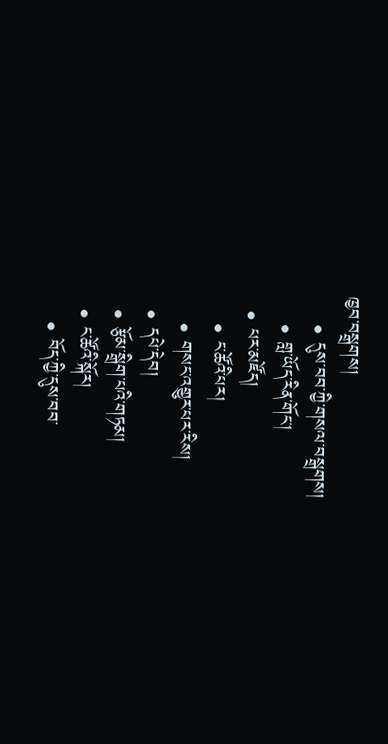ཁྱབ་བསྒྲགས།
    • དུས་བབ་ཀྱི་གསལ་བསྒྲགས།
    • གླ་ཡོད་རིན་གོང་།
  • པར་མཛོད།
    • ང་ཚོའི་པར།
    • གསང་འགྱུར་པར་རིས།
  • དཔེ་དེབ།
  • རྩོམ་སྒྲིག་པའི་གཏམ།
  • ང་ཚོའི་སྐོར།
    • བོད་ཀྱི་དུས་བབ་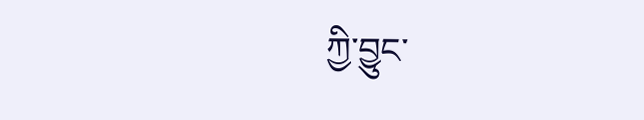ཀྱི་བྱུང་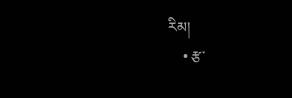རིམ།
    • རྩ་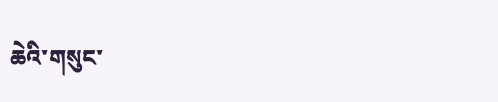ཆེའི་གསུང་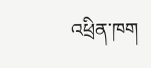འཕྲིན་ཁག